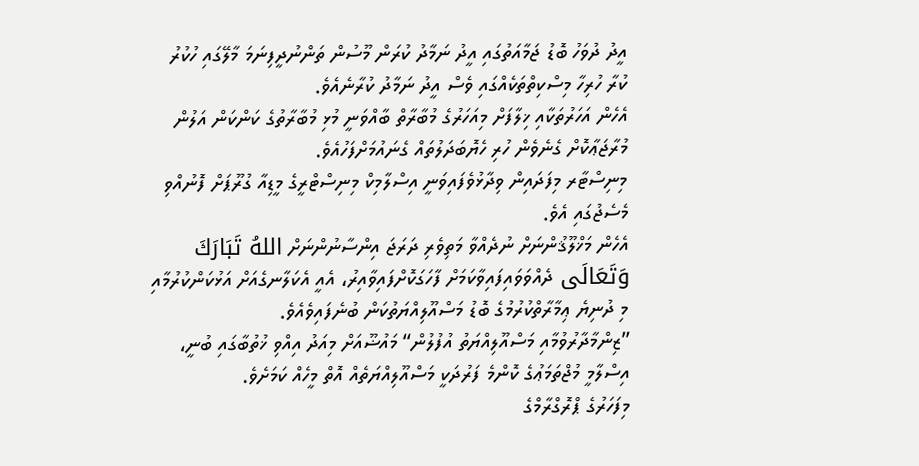އީދު ދުވަހު ބޮޑު ޖަމާއަތުގައި އީދު ނަމާދު ކުރަން މޫސުން ތަންނުދީފިނަމަ މާލޭގައި ހުކުރު ކުރާ ހުރިހާ މިސްކިތްތަކެއްގައި ވެސް އީދު ނަމާދު ކުރާނެއެވެ.
އެހެން އަހަރުތަކާއި ޚިލާފަށް މިއަހަރުގެ މުބާރާތް ބާއްވަނީ މުޅި މުބާރާތުގެ ކަންކަން އަލުން މުރާޖަޢާކޮށް ގެނެވެން ހުރި ހެޔޮބަދަލުތައް ގެނައުމަށްފަހުއެވެ.
މިނިސްޓާރ މިފަދައިން ވިދާޅުވެފައިވަނީ އިސްލާމިކް މިނިސްޓްރީގެ މީޑިއާ ގުރޫޕަށް ފޮނުއްވި މެސެޖުގައި އެވެ.
އެހެން މަޚްލޫޤުންނަށް ނުދެއްވާ މަތިވެރި ދަރަޖަ އިންސާނުންނަށް اللهُ تَبَارَكَ وَتَعَالَى ދެއްވަވައިފައިވާކަމަށް ފާހަގަކޮށްފައިވާއިރު، އެއީ އެކަލާނގެއަށް އަޅުކަންކުރުމާއި މި ދުނިޔެ ޢިމާރާތްކުރުމުގެ ބޮޑު މަސްއޫލިއްޔަތުކަން ބުނެފައިވެއެވެ.
”ޒިންމާދާރުވުމާއި މަސްއޫލިއްޔަތު އުފުލުން“ މައުޟޫއަށް މިއަދު އިއްވި ޚުތުބާގައި ބުނީ، އިސްލާމީ މުޖްތަމަޢުގެ ކޮންމެ ފަރުދަކީ މަސްއޫލިއްޔަތެއް އޮތް މީހެއް ކަމަށެވެ.
މިފަހަރުގެ ޕްރޮގްރާމްގެ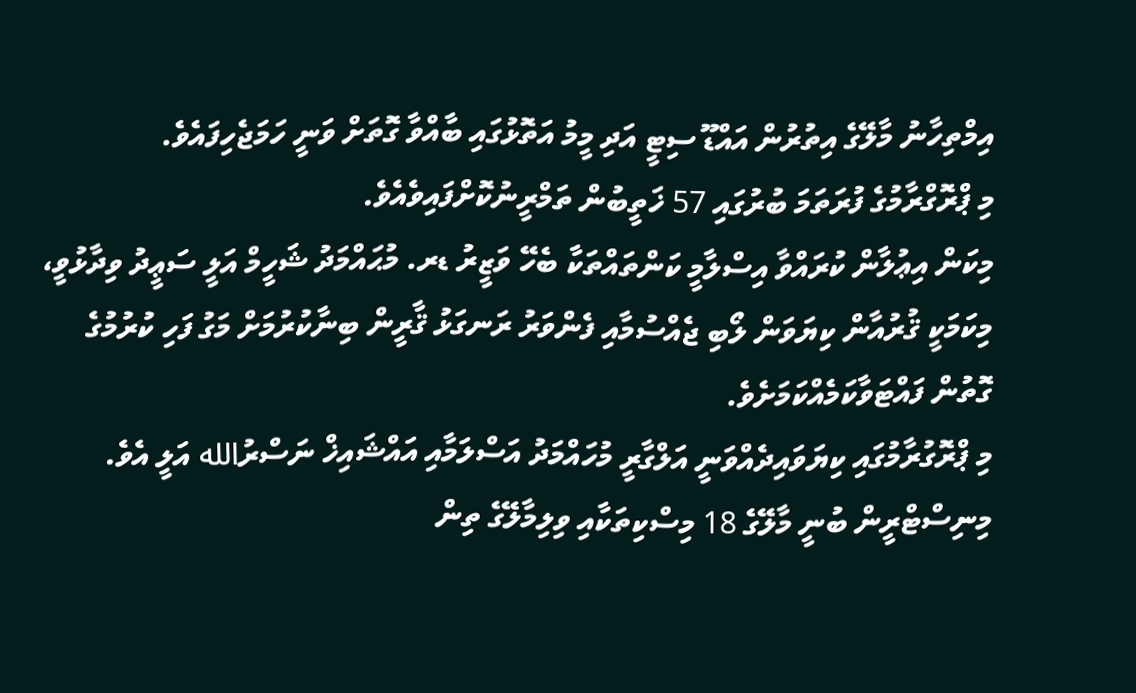އިމްތިހާނު މާލޭގެ އިތުރުން އައްޑޫ ސިޓީ އަދި މީމު އަތޮޅުގައި ބާއްވާ ގޮތަށް ވަނީ ހަމަޖެހިފައެވެ.
މި ޕްރޮގްރާމުގެ ފުރަތަމަ ބުރުގައި 57 ޚަތީބުން ތަމްރީނުކޮށްފައިވެއެވެ.
މިކަން އިޢުލާން ކުރައްވާ އިސްލާމީ ކަންތައްތަކާ ބެހޭ ވަޒީރު ޑރ. މުޙައްމަދު ޝަހީމް އަލީ ސަޢީދު ވިދާޅުވީ، މިކަމަކީ ޤުރުއާން ކިޔަވަން ލޯބި ޖެއްސުމާއި ފެންވަރު ރަނގަޅު ޤާރީން ބިނާކުރުމަށް މަގު ފަހި ކުރުމުގެ ގޮތުން ފައްޓަވާކަމެއްކަމަށެވެ.
މި ޕްރޮގުރާމުގައި ކިޔަވައިދެއްވަނީ އަލްގާރީ މުހައްމަދު އަސްލަމާއި އައްޝައިޚް ނަސްރުالله އަލީ އެވެ.
މިނިސްޓްރީން ބުނީ މާލޭގެ 18 މިސްކިތަކާއި ވިލިމާލޭގެ ތިން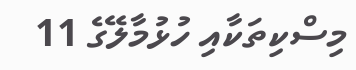މިސްކިތަކާއި ހުޅުމާލޭގެ 11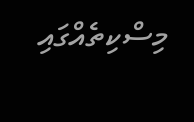މިސްކިތެއްގައި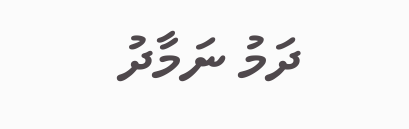ދަމު ނަމާދު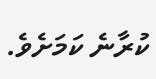ކުރާނެ ކަމަށެވެ.